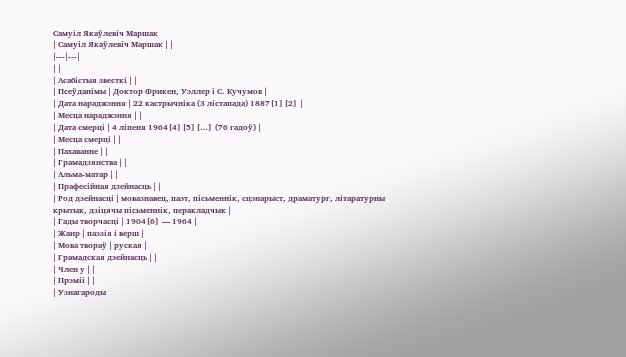Самуіл Якаўлевіч Маршак
| Самуіл Якаўлевіч Маршак | |
|---|---|
| |
| Асабістыя звесткі | |
| Псеўданімы | Доктор Фрикен, Уэллер і С. Кучумов |
| Дата нараджэння | 22 кастрычніка (3 лістапада) 1887[1][2] |
| Месца нараджэння | |
| Дата смерці | 4 ліпеня 1964[4][5][…] (76 гадоў) |
| Месца смерці | |
| Пахаванне | |
| Грамадзянства | |
| Альма-матар | |
| Прафесійная дзейнасць | |
| Род дзейнасці | мовазнавец, паэт, пісьменнік, сцэнарыст, драматург, літаратурны крытык, дзіцячы пісьменнік, перакладчык |
| Гады творчасці | 1904[6] — 1964 |
| Жанр | паэзія і верш |
| Мова твораў | руская |
| Грамадская дзейнасць | |
| Член у | |
| Прэміі | |
| Узнагароды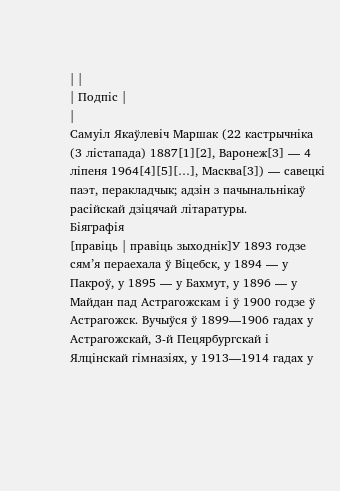| |
| Подпіс |
|
Самуіл Якаўлевіч Маршак (22 кастрычніка (3 лістапада) 1887[1][2], Варонеж[3] — 4 ліпеня 1964[4][5][…], Масква[3]) — савецкі паэт, перакладчык; адзін з пачынальнікаў расійскай дзіцячай літаратуры.
Біяграфія
[правіць | правіць зыходнік]У 1893 годзе сям’я пераехала ў Віцебск, у 1894 — у Пакроў, у 1895 — у Бахмут, у 1896 — у Майдан пад Астрагожскам і ў 1900 годзе ў Астрагожск. Вучыўся ў 1899—1906 гадах у Астрагожскай, 3-й Пецярбургскай і Ялцінскай гімназіях, у 1913—1914 гадах у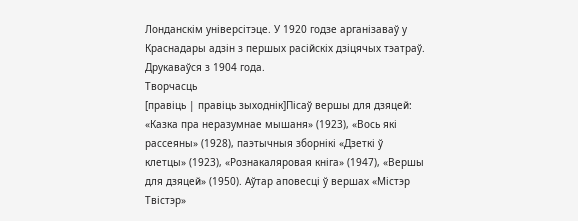Лонданскім універсітэце. У 1920 годзе арганізаваў у Краснадары адзін з першых расійскіх дзіцячых тэатраў. Друкаваўся з 1904 года.
Творчасць
[правіць | правіць зыходнік]Пісаў вершы для дзяцей: «Казка пра неразумнае мышаня» (1923), «Вось які рассеяны» (1928), паэтычныя зборнікі «Дзеткі ў клетцы» (1923), «Рознакаляровая кніга» (1947), «Вершы для дзяцей» (1950). Аўтар аповесці ў вершах «Містэр Твістэр»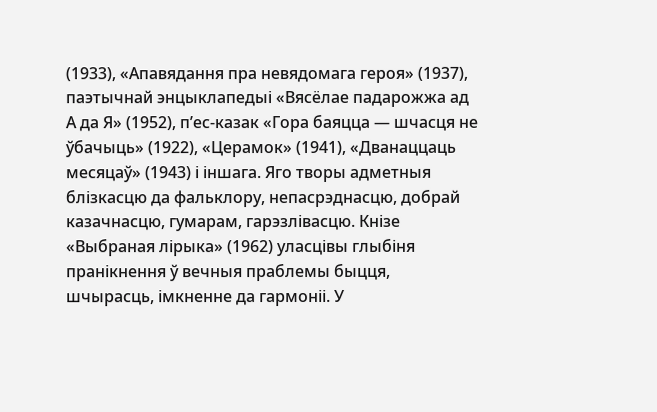(1933), «Апавядання пра невядомага героя» (1937), паэтычнай энцыклапедыі «Вясёлае падарожжа ад А да Я» (1952), п’ес-казак «Гора баяцца — шчасця не ўбачыць» (1922), «Церамок» (1941), «Дванаццаць месяцаў» (1943) і іншага. Яго творы адметныя блізкасцю да фальклору, непасрэднасцю, добрай казачнасцю, гумарам, гарэзлівасцю. Кнізе «Выбраная лірыка» (1962) уласцівы глыбіня пранікнення ў вечныя праблемы быцця, шчырасць, імкненне да гармоніі. У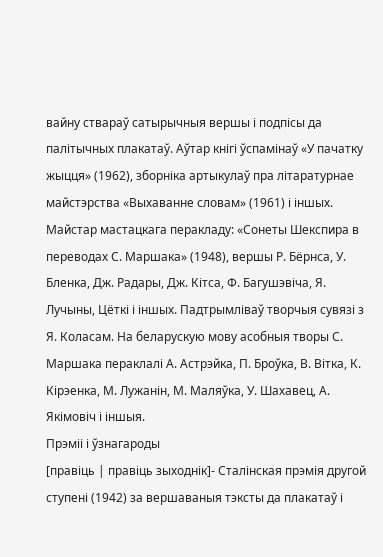вайну ствараў сатырычныя вершы і подпісы да палітычных плакатаў. Аўтар кнігі ўспамінаў «У пачатку жыцця» (1962), зборніка артыкулаў пра літаратурнае майстэрства «Выхаванне словам» (1961) і іншых.
Майстар мастацкага перакладу: «Сонеты Шекспира в переводах С. Маршака» (1948), вершы Р. Бёрнса, У. Бленка, Дж. Радары, Дж. Кітса, Ф. Багушэвіча, Я. Лучыны, Цёткі і іншых. Падтрымліваў творчыя сувязі з Я. Коласам. На беларускую мову асобныя творы С. Маршака пераклалі А. Астрэйка, П. Броўка, В. Вітка, К. Кірэенка, М. Лужанін, М. Маляўка, У. Шахавец, А. Якімовіч і іншыя.
Прэміі і ўзнагароды
[правіць | правіць зыходнік]- Сталінская прэмія другой ступені (1942) за вершаваныя тэксты да плакатаў і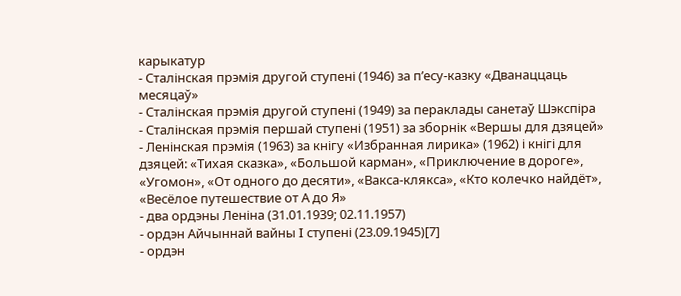карыкатур
- Сталінская прэмія другой ступені (1946) за п’есу-казку «Дванаццаць месяцаў»
- Сталінская прэмія другой ступені (1949) за пераклады санетаў Шэкспіра
- Сталінская прэмія першай ступені (1951) за зборнік «Вершы для дзяцей»
- Ленінская прэмія (1963) за кнігу «Избранная лирика» (1962) і кнігі для дзяцей: «Тихая сказка», «Большой карман», «Приключение в дороге», «Угомон», «От одного до десяти», «Вакса-клякса», «Кто колечко найдёт», «Весёлое путешествие от А до Я»
- два ордэны Леніна (31.01.1939; 02.11.1957)
- ордэн Айчыннай вайны I ступені (23.09.1945)[7]
- ордэн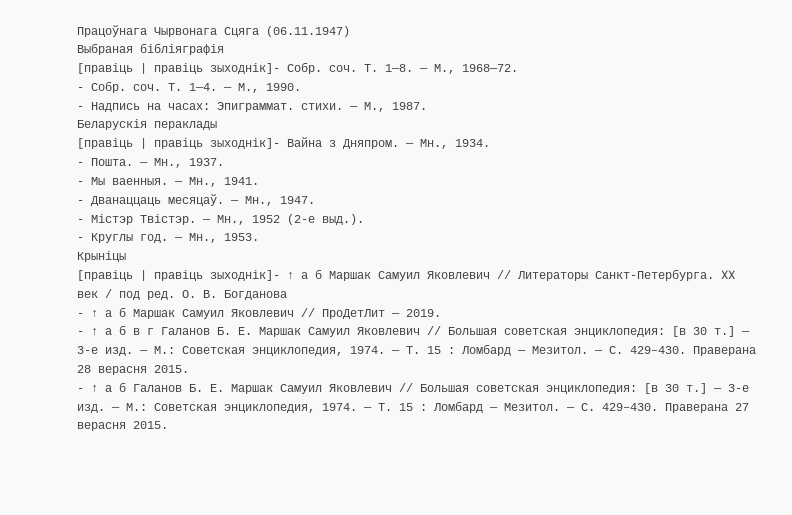Працоўнага Чырвонага Сцяга (06.11.1947)
Выбраная бібліяграфія
[правіць | правіць зыходнік]- Собр. соч. Т. 1—8. — М., 1968—72.
- Собр. соч. Т. 1—4. — М., 1990.
- Надпись на часах: Эпиграммат. стихи. — М., 1987.
Беларускія пераклады
[правіць | правіць зыходнік]- Вайна з Дняпром. — Мн., 1934.
- Пошта. — Мн., 1937.
- Мы ваенныя. — Мн., 1941.
- Дванаццаць месяцаў. — Мн., 1947.
- Містэр Твістэр. — Мн., 1952 (2-е выд.).
- Круглы год. — Мн., 1953.
Крыніцы
[правіць | правіць зыходнік]- ↑ а б Маршак Самуил Яковлевич // Литераторы Санкт-Петербурга. XX век / под ред. О. В. Богданова
- ↑ а б Маршак Самуил Яковлевич // ПроДетЛит — 2019.
- ↑ а б в г Галанов Б. Е. Маршак Самуил Яковлевич // Большая советская энциклопедия: [в 30 т.] — 3-е изд. — М.: Советская энциклопедия, 1974. — Т. 15 : Ломбард — Мезитол. — С. 429–430. Праверана 28 верасня 2015.
- ↑ а б Галанов Б. Е. Маршак Самуил Яковлевич // Большая советская энциклопедия: [в 30 т.] — 3-е изд. — М.: Советская энциклопедия, 1974. — Т. 15 : Ломбард — Мезитол. — С. 429–430. Праверана 27 верасня 2015.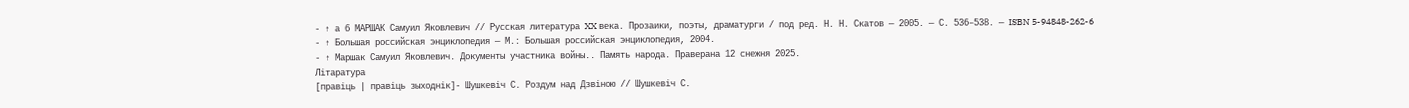- ↑ а б МАРШАК Самуил Яковлевич // Русская литература XX века. Прозаики, поэты, драматурги / под ред. Н. Н. Скатов — 2005. — С. 536–538. — ISBN 5-94848-262-6
- ↑ Большая российская энциклопедия — М.: Большая российская энциклопедия, 2004.
- ↑ Маршак Самуил Яковлевич. Документы участника войны.. Память народа. Праверана 12 снежня 2025.
Літаратура
[правіць | правіць зыходнік]- Шушкевіч С. Роздум над Дзвіною // Шушкевіч С.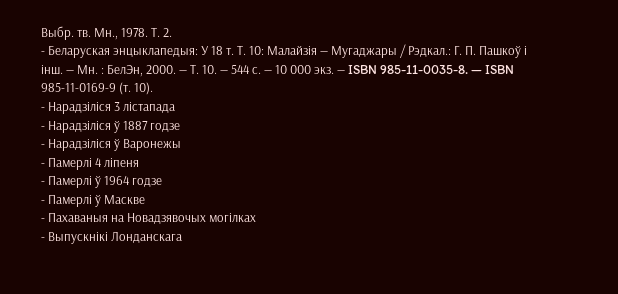Выбр. тв. Мн., 1978. Т. 2.
- Беларуская энцыклапедыя: У 18 т. Т. 10: Малайзія — Мугаджары / Рэдкал.: Г. П. Пашкоў і інш. — Мн. : БелЭн, 2000. — Т. 10. — 544 с. — 10 000 экз. — ISBN 985-11-0035-8. — ISBN 985-11-0169-9 (т. 10).
- Нарадзіліся 3 лістапада
- Нарадзіліся ў 1887 годзе
- Нарадзіліся ў Варонежы
- Памерлі 4 ліпеня
- Памерлі ў 1964 годзе
- Памерлі ў Маскве
- Пахаваныя на Новадзявочых могілках
- Выпускнікі Лонданскага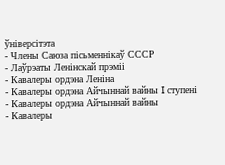ўніверсітэта
- Члены Саюза пісьменнікаў СССР
- Лаўрэаты Ленінскай прэміі
- Кавалеры ордэна Леніна
- Кавалеры ордэна Айчыннай вайны I ступені
- Кавалеры ордэна Айчыннай вайны
- Кавалеры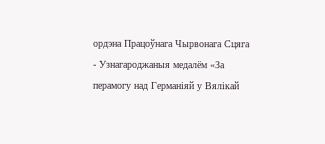ордэна Працоўнага Чырвонага Сцяга
- Узнагароджаныя медалём «За перамогу над Германіяй у Вялікай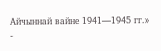Айчыннай вайне 1941—1945 гг.»
-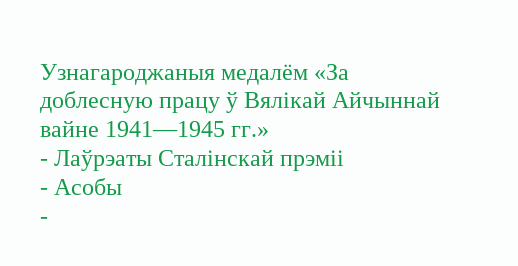Узнагароджаныя медалём «За доблесную працу ў Вялікай Айчыннай вайне 1941—1945 гг.»
- Лаўрэаты Сталінскай прэміі
- Асобы
-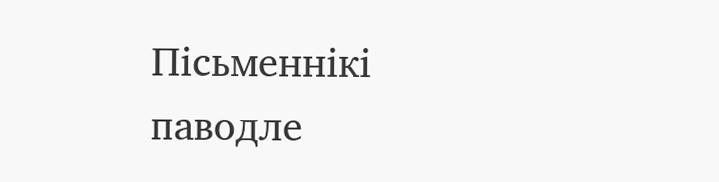Пісьменнікі паводле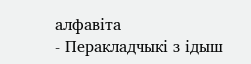алфавіта
- Перакладчыкі з ідыш